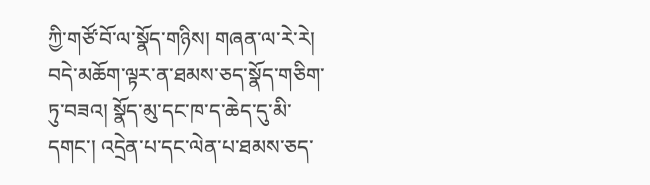ཀྱི་གཙོ་བོ་ལ་སྣོད་གཉིས། གཞན་ལ་རེ་རེ། བདེ་མཆོག་ལྟར་ན་ཐམས་ཅད་སྣོད་གཅིག་ཏུ་བཟའ། སྣོད་མུ་དང་ཁ་ད་ཆེད་དུ་མི་དགང་། འདྲེན་པ་དང་ལེན་པ་ཐམས་ཅད་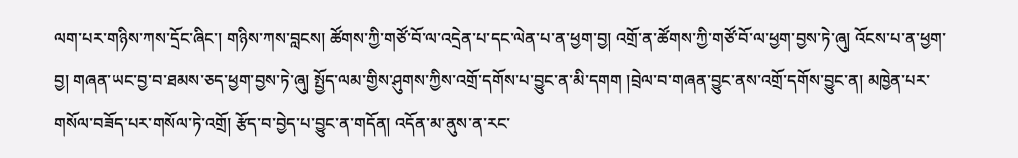ལག་པར་གཉིས་ཀས་དྲོང་ཞིང་། གཉིས་ཀས་བླངས། ཚོགས་ཀྱི་གཙོ་བོ་ལ་འདྲེན་པ་དང་ལེན་པ་ན་ཕྱག་བྱ། འགྲོ་ན་ཚོགས་ཀྱི་གཙོ་བོ་ལ་ཕྱག་བྱས་ཏེ་ཞུ། འོངས་པ་ན་ཕྱག་བྱ། གཞན་ཡང་བྱ་བ་ཐམས་ཅད་ཕྱག་བྱས་ཏེ་ཞུ། སྤྱོད་ལམ་གྱིས་ཤུགས་ཀྱིས་འགྲོ་དགོས་པ་བྱུང་ན་མི་དགག །བྲེལ་བ་གཞན་བྱུང་ནས་འགྲོ་དགོས་བྱུང་ན། མཁྱེན་པར་གསོལ་བཟོད་པར་གསོལ་ཏེ་འགྲོ། རྩོད་བ་བྱེད་པ་བྱུང་ན་གདོན། འདོན་མ་ནུས་ན་རང་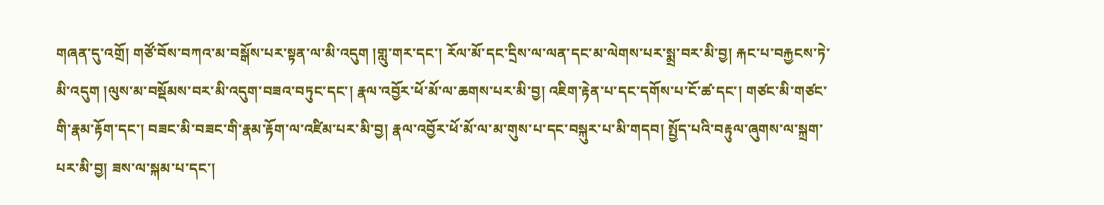གཞན་དུ་འགྲོ། གཙོ་བོས་བཀའ་མ་བསྒོས་པར་སྟན་ལ་མི་འདུག །གླུ་གར་དང་། རོལ་མོ་དང་དྲིས་ལ་ལན་དང་མ་ལེགས་པར་སྨྲ་བར་མི་བྱ། རྐང་པ་བརྐྱངས་ཏེ་མི་འདུག །ལུས་མ་བསྡོམས་བར་མི་འདུག་བཟའ་བཏུང་དང་། རྣལ་འབྱོར་ཕོ་མོ་ལ་ཆགས་པར་མི་བྱ། འཇིག་རྟེན་པ་དང་དགོས་པ་ངོ་ཚ་དང་། གཙང་མི་གཙང་གི་རྣམ་རྟོག་དང་། བཟང་མི་བཟང་གི་རྣམ་རྟོག་ལ་འཛིམ་པར་མི་བྱ། རྣལ་འབྱོར་ཕོ་མོ་ལ་མ་གུས་པ་དང་བསྐུར་པ་མི་གདབ། སྤྱོད་པའི་བརྟུལ་ཞུགས་ལ་སྐྲག་པར་མི་བྱ། ཟས་ལ་སྐམ་པ་དང་།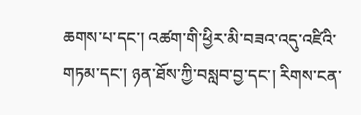ཆགས་པ་དང་། འཚག་གི་ཕྱིར་མི་བཟའ་འདུ་འཛིའི་གཏམ་དང་། ཉན་ཐོས་ཀྱི་བསླབ་བྱ་དང་། རིགས་ངན་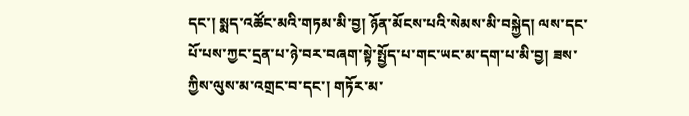དང་། སྨད་འཚོང་མའི་གཏམ་མི་བྱ། ཉོན་མོངས་པའི་སེམས་མི་བསྐྱེད། ལས་དང་པོ་པས་ཀྱང་དྲན་པ་ཉེ་བར་བཞག་སྟེ་སྤྱོད་པ་གང་ཡང་མ་དག་པ་མི་བྱ། ཟས་ཀྱིས་ལུས་མ་འགྲང་བ་དང་། གཏོར་མ་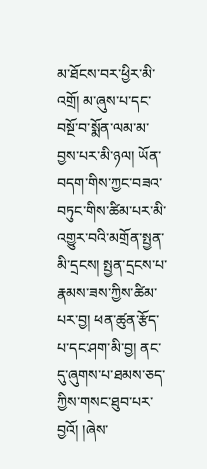མ་ཐོངས་བར་ཕྱིར་མི་འགྲོ། མ་ཞུས་པ་དང་བསྔོ་བ་སྨོན་ལམ་མ་བྱས་པར་མི་ཉལ། ཡོན་བདག་གིས་ཀྱང་བཟའ་བཏུང་གིས་ཚིམ་པར་མི་འགྱུར་བའི་མགྲོན་སྤྱན་མི་དྲངས། སྤྱན་དྲངས་པ་རྣམས་ཟས་ཀྱིས་ཚིམ་པར་བྱ། ཕན་ཚུན་རྩོད་པ་དང་ཤག་མི་བྱ། ནང་དུ་ཞུགས་པ་ཐམས་ཅད་ཀྱིས་གསང་ཐུབ་པར་བྱའོ། །ཞེས་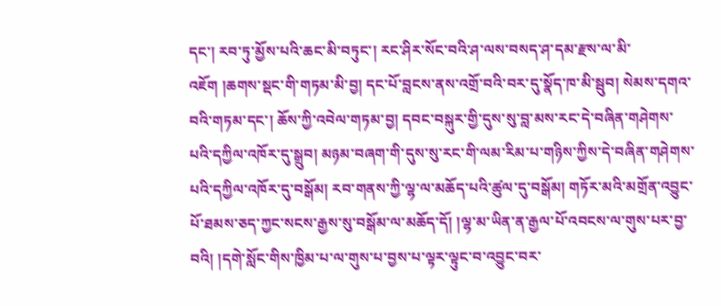དང་། རབ་ཏུ་མྱོས་པའི་ཆང་མི་བཏུང་། རང་ཤིར་སོང་བའི་ཤ་ལས་བསད་ཤ་དམ་རྫས་ལ་མི་འཇོག །ཆགས་སྡང་གི་གཏམ་མི་བྱ། དང་པོ་བླངས་ནས་འགྲོ་བའི་བར་དུ་སྣོད་ཁ་མི་སྦུབ། སེམས་དགའ་བའི་གཏམ་དང་། ཆོས་ཀྱི་འབེལ་གཏམ་བྱ། དབང་བསྐུར་གྱི་དུས་སུ་བླ་མས་རང་དེ་བཞིན་གཤེགས་པའི་དཀྱིལ་འཁོར་དུ་སྒྲུབ། མཉམ་བཞག་གི་དུས་སུ་རང་གི་ལམ་རིམ་པ་གཉིས་ཀྱིས་དེ་བཞིན་གཤེགས་པའི་དཀྱིལ་འཁོར་དུ་བསྒོམ། རབ་གནས་ཀྱི་ལྷ་ལ་མཆོད་པའི་ཚུལ་དུ་བསྒོམ། གཏོར་མའི་མགྲོན་འབྱུང་པོ་ཐམས་ཅད་ཀྱང་སངས་རྒྱས་སུ་བསྒོམ་ལ་མཆོད་དོ། །ལྷ་མ་ཡིན་ན་རྒྱལ་པོ་འབངས་ལ་གུས་པར་བྱ་བའི། །དགེ་སློང་གིས་ཁྱིམ་པ་ལ་གུས་པ་བྱས་པ་ལྟར་ལྟུང་བ་འབྱུང་བར་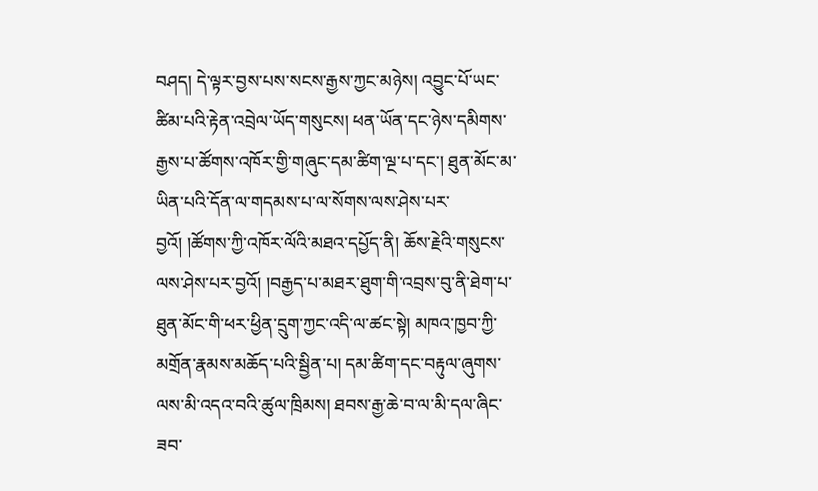བཤད། དེ་ལྟར་བྱས་པས་སངས་རྒྱས་ཀྱང་མཉེས། འབྱུང་པོ་ཡང་ཚིམ་པའི་རྟེན་འབྲེལ་ཡོད་གསུངས། ཕན་ཡོན་དང་ཉེས་དམིགས་རྒྱས་པ་ཚོགས་འཁོར་གྱི་གཞུང་དམ་ཚིག་ལྔ་པ་དང་། ཐུན་མོང་མ་ཡིན་པའི་དོན་ལ་གདམས་པ་ལ་སོགས་ལས་ཤེས་པར་བྱའོ། །ཚོགས་ཀྱི་འཁོར་ལོའི་མཐའ་དཔྱོད་ནི། ཆོས་རྗེའི་གསུངས་ལས་ཤེས་པར་བྱའོ། །བརྒྱད་པ་མཐར་ཐུག་གི་འབྲས་བུ་ནི་ཐེག་པ་ཐུན་མོང་གི་ཕར་ཕྱིན་དྲུག་ཀྱང་འདི་ལ་ཚང་སྟེ། མཁའ་ཁྱབ་ཀྱི་མགྲོན་རྣམས་མཆོད་པའི་སྦྱིན་པ། དམ་ཚིག་དང་བརྟུལ་ཞུགས་ལས་མི་འདའ་བའི་ཚུལ་ཁྲིམས། ཐབས་རྒྱ་ཆེ་བ་ལ་མི་དལ་ཞིང་ཟབ་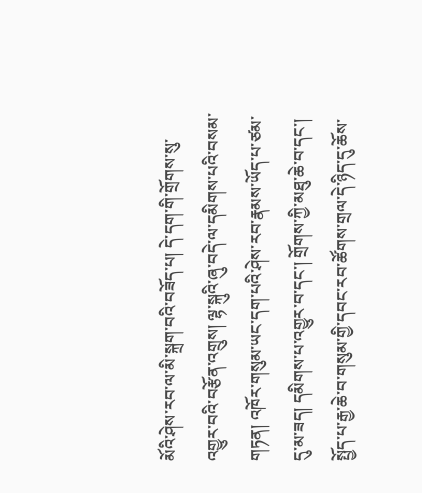མོའི་ཤེས་རབ་ལ་མི་སྐྲག་བའི་བཟོད་པ། དེ་དག་གི་གྲོགས་སུ་འགྱུར་བའི་བརྩོན་འགྲུས། ལྷ་སྐུའི་ཞུ་བདེ་ལ་དམིགས་པའི་བསམ་གཏན། འཁོར་གསུམ་ཡང་དག་པའི་ཤེས་རབ་རྣམས་ཡོད་པ་ཙམ་དུ་མ་ཟད། དམིགས་པ་འགྱུར་བ་དང་། གྲོགས་ཀྱི་མཐུ་ཆེ་བ་དང་། སྤྱོད་པ་རྒྱ་ཆེ་བ་གསུམ་གྱི་དབང་རབ་ཚོགས་གྲལ་དེ་ཉིད་དུ་ཆོས་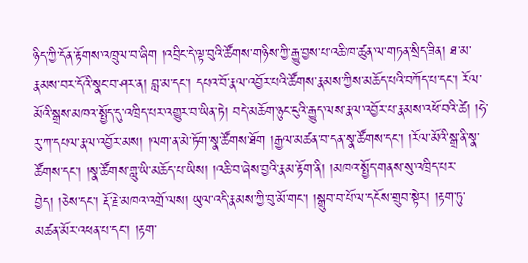ཉིད་ཀྱི་དོན་རྟོགས་འཁྲུལ་བ་ཞིག །འབྲིང་དེ་ལྟ་བུའི་ཚོགས་གཉིས་ཀྱི་རྒྱུ་བྱས་པ་འཆི་ཁ་ཚུན་ལ་གཏན་སྲིད་ཟིན། ཐ་མ་རྣམས་བར་དོའི་སྣང་བ་ཤར་ན། བླ་མ་དང་། དཔའ་བོ་རྣལ་འབྱོར་པའི་ཚོགས་རྣམས་ཀྱིས་མཆོད་པའི་བཀོད་པ་དང་། རོལ་མོའི་སྒྲས་མཁའ་སྤྱོད་དུ་འཁྲིད་པར་འགྱུར་བ་ཡིན་ཏེ། བདེ་མཆོག་ཉུང་ངུའི་རྒྱུད་ལས་རྣལ་འབྱོར་པ་རྣམས་འཕོ་བའི་ཚེ། །ཧེ་རུ་ཀ་དཔལ་རྣལ་འབྱོར་མས། །ལག་ན་མེ་ཏོག་སྣ་ཚོགས་ཐོག །རྒྱལ་མཚན་བ་དན་སྣ་ཚོགས་དང་། །རོལ་མོའི་སྒྲ་ནི་སྣ་ཚོགས་དང་། །སྣ་ཚོགས་གླུ་ཡི་མཆོད་པ་ཡིས། །འཆི་བ་ཞེས་བྱའི་རྣམ་རྟོག་ནི། །མཁའ་སྤྱོད་གནས་སུ་འཁྲིད་པར་བྱེད། །ཅེས་དང་། རྡོ་རྗེ་མཁའ་འགྲོ་ལས། ཡུལ་འདི་རྣམས་ཀྱི་བུ་མོ་གང་། །སྒྲུབ་བ་པོ་ལ་དངོས་གྲུབ་སྟེར། །རྟག་ཏུ་མཚན་མོར་འཕན་པ་དང་། །རྟག་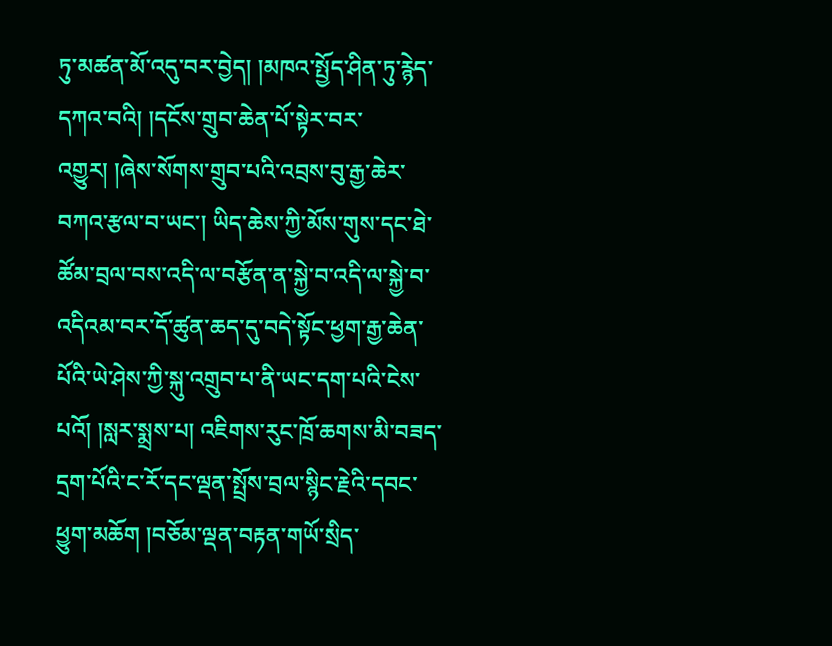ཏུ་མཚན་མོ་འདུ་བར་བྱེད། །མཁའ་སྤྱོད་ཤིན་ཏུ་རྙེད་དཀའ་བའི། །དངོས་གྲུབ་ཆེན་པོ་སྟེར་བར་འགྱུར། །ཞེས་སོགས་གྲུབ་པའི་འབྲས་བུ་རྒྱ་ཆེར་བཀའ་རྩལ་བ་ཡང་། ཡིད་ཆེས་ཀྱི་མོས་གུས་དང་ཐེ་ཚོམ་བྲལ་བས་འདི་ལ་བརྩོན་ན་སྐྱེ་བ་འདི་ལ་སྐྱེ་བ་འདིའམ་བར་དོ་ཚུན་ཆད་དུ་བདེ་སྟོང་ཕྱག་རྒྱ་ཆེན་པོའི་ཡེ་ཤེས་ཀྱི་སྐུ་འགྲུབ་པ་ནི་ཡང་དག་པའི་ངེས་པའོ། །སླར་སྨྲས་པ། འཇིགས་རུང་ཁྲོ་ཆགས་མི་བཟད་དྲག་པོའི་ང་རོ་དང་ལྡན་སྤྲོས་བྲལ་སྙིང་རྗེའི་དབང་ཕྱུག་མཆོག །བཅོམ་ལྡན་བརྟན་གཡོ་སྲིད་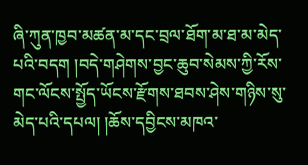ཞི་ཀུན་ཁྱབ་མཚན་མ་དང་བྲལ་ཐོག་མ་ཐ་མ་མེད་པའི་བདག །བདེ་གཤེགས་བྱང་ཆུབ་སེམས་ཀྱི་རོས་གང་ལོངས་སྤྱོད་ཡོངས་རྫོགས་ཐབས་ཤེས་གཉིས་སུ་མེད་པའི་དཔལ། །ཆོས་དབྱིངས་མཁའ་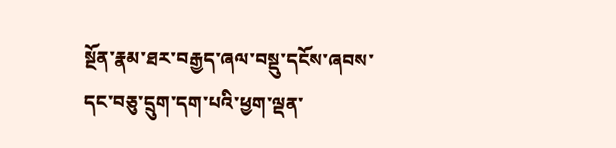སྔོན་རྣམ་ཐར་བརྒྱད་ཞལ་བསྡུ་དངོས་ཞབས་དང་བཅུ་དྲུག་དག་པའི་ཕྱག་ལྡན་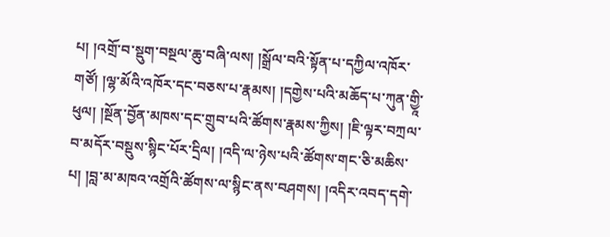པ། །འགྲོ་བ་སྡུག་བསྔལ་ཆུ་བཞི་ལས། །སྒྲོལ་བའི་སྟོན་པ་དཀྱིལ་འཁོར་གཙོ། །ལྷ་མོའི་འཁོར་དང་བཅས་པ་རྣམས། །དགྱེས་པའི་མཆོད་པ་ཀུན་གྱཱི་ཕུལ། །སྔོན་བྱོན་མཁས་དང་གྲུབ་པའི་ཚོགས་རྣམས་ཀྱིས། །ཇི་ལྟར་བཀྲལ་བ་མདོར་བསྡུས་སྙིང་པོར་དྲིལ། །འདི་ལ་ཉེས་པའི་ཚོགས་གང་ཅི་མཆིས་པ། །བླ་མ་མཁའ་འགྲོའི་ཚོགས་ལ་སྙིང་ནས་བཤགས། །འདིར་འབད་དགེ་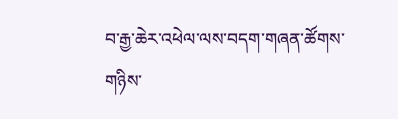བ་རྒྱ་ཆེར་འཕེལ་ལས་བདག་གཞན་ཚོགས་གཉིས་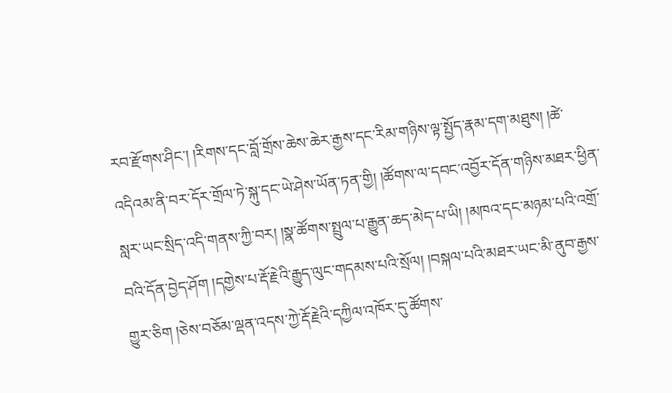རབ་རྫོགས་ཤིང་། །རིགས་དང་བློ་གྲོས་ཆེས་ཆེར་རྒྱས་དང་རིམ་གཉིས་ལྟ་སྤྱོད་རྣམ་དག་མཐུས། །ཚེ་འདིའམ་ནི་བར་དོར་གྲོལ་ཏེ་སྐུ་དང་ཡེ་ཤེས་ཡོན་ཏན་གྱི། །ཚོགས་ལ་དབང་འབྱོར་དོན་གཉིས་མཐར་ཕྱིན་སླར་ཡང་སྲིད་འདི་གནས་ཀྱི་བར། །སྣ་ཚོགས་སྤྲུལ་པ་རྒྱུན་ཆད་མེད་པ་ཡི། །མཁའ་དང་མཉམ་པའི་འགྲོ་བའི་དོན་བྱེད་ཤོག །དགྱེས་པ་རྡོ་རྗེའི་རྒྱུད་ལུང་གདམས་པའི་སྲོལ། །བསྐལ་པའི་མཐར་ཡང་མི་ནུབ་རྒྱས་གྱུར་ཅིག །ཅེས་བཅོམ་ལྡན་འདས་ཀྱེ་རྡོ་རྗེའི་དཀྱིལ་འཁོར་དུ་ཚོགས་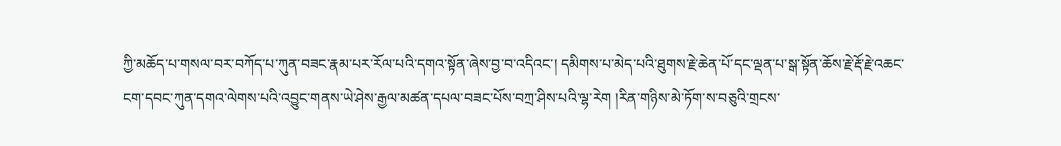ཀྱི་མཆོད་པ་གསལ་བར་བཀོད་པ་ཀུན་བཟང་རྣམ་པར་རོལ་པའི་དགའ་སྟོན་ཞེས་བྱ་བ་འདིའང་། དམིགས་པ་མེད་པའི་ཐུགས་རྗེ་ཆེན་པོ་དང་ལྡན་པ་སྒ་སྟོན་ཆོས་རྗེ་རྡོ་རྗེ་འཆང་ངག་དབང་ཀུན་དགའ་ལེགས་པའི་འབྱུང་གནས་ཡེ་ཤེས་རྒྱལ་མཚན་དཔལ་བཟང་པོས་བཀྲ་ཤིས་པའི་ལྷ་རེག །རིན་གཉིས་མེ་ཏོག་ས་བཅུའི་གྲངས་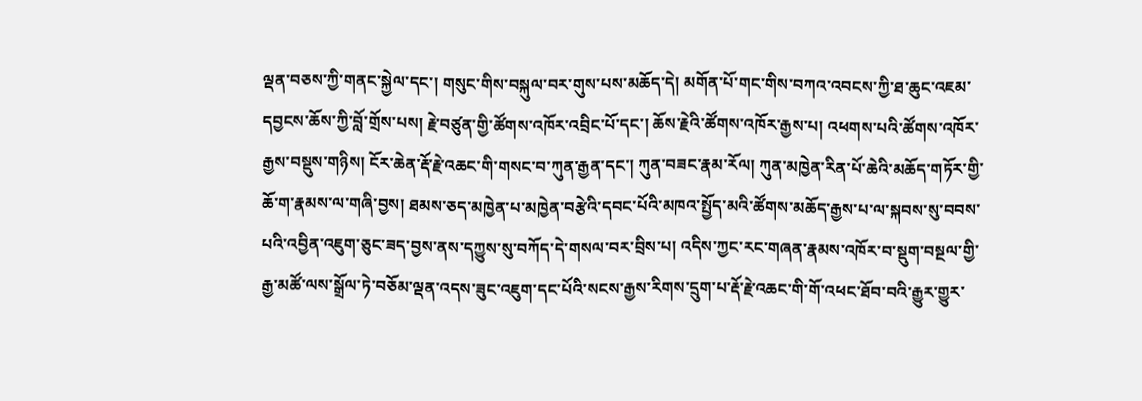ལྡན་བཅས་ཀྱི་གནང་སྐྱེལ་དང་། གསུང་གིས་བསྐུལ་བར་གུས་པས་མཆོད་དེ། མགོན་པོ་གང་གིས་བཀའ་འབངས་ཀྱི་ཐ་ཆུང་འཇམ་དབྱངས་ཆོས་ཀྱི་བློ་གྲོས་པས། རྗེ་བཙུན་གྱི་ཚོགས་འཁོར་འབྲིང་པོ་དང་། ཆོས་རྗེའི་ཚོགས་འཁོར་རྒྱས་པ། འཕགས་པའི་ཚོགས་འཁོར་རྒྱས་བསྡུས་གཉིས། ངོར་ཆེན་རྡོ་རྗེ་འཆང་གི་གསང་བ་ཀུན་རྒྱན་དང་། ཀུན་བཟང་རྣམ་རོལ། ཀུན་མཁྱེན་རིན་པོ་ཆེའི་མཆོད་གཏོར་གྱི་ཆོ་ག་རྣམས་ལ་གཞི་བྱས། ཐམས་ཅད་མཁྱེན་པ་མཁྱེན་བརྩེའི་དབང་པོའི་མཁའ་སྤྱོད་མའི་ཚོགས་མཆོད་རྒྱས་པ་ལ་སྐབས་སུ་བབས་པའི་འབྱིན་འཇུག་ཅུང་ཟད་བྱས་ནས་དཀྱུས་སུ་བཀོད་དེ་གསལ་བར་བྲིས་པ། འདིས་ཀྱང་རང་གཞན་རྣམས་འཁོར་བ་སྡུག་བསྔལ་གྱི་རྒྱ་མཚོ་ལས་སྒྲོལ་ཏེ་བཅོམ་ལྡན་འདས་ཟུང་འཇུག་དང་པོའི་སངས་རྒྱས་རིགས་དྲུག་པ་རྡོ་རྗེ་འཆང་གི་གོ་འཕང་ཐོབ་བའི་རྒྱུར་གྱུར་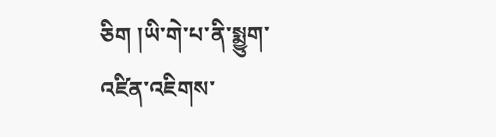ཅིག །ཡི་གེ་པ་ནི་སྨྱུག་འཛིན་འཇིགས་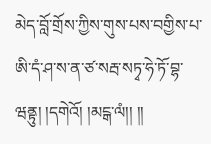མེད་བློ་གྲོས་ཀྱིས་གུས་པས་བགྱིས་པ་ཨི་དཾ་ཤ་ས་ན་ཙ་སརྦ་སཏྭ་ཧེ་ཏོ་བྷ་ཝནྟུ། །དགེའོ། །མངྒ་ལཾ།། །།